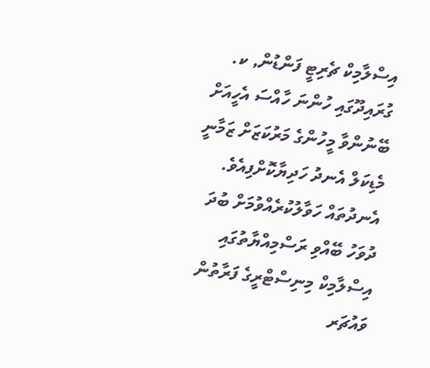އިސްލާމިކް ޗެރިޓީ ފަންޑުން, ކ. ގުރައިދޫގައި ހުންނަ ހާއްސަ އެހީއަށް ބޭނުންވާ މީހުންގެ މަރުކަޒަށް ޒަމާނީ މެޑިކަލް އެނދު ހަދިޔާކޮށްފިއެވެ.
އެނދުތައް ހަވާލުކުރެއްވުމަށް ބުދަ ދުވަހު ބޭއްވި ރަސްމިއްޔާތުގައި އިސްލާމިކް މިނިސްޓްރީގެ ފަރާތުން ވައުޗަރ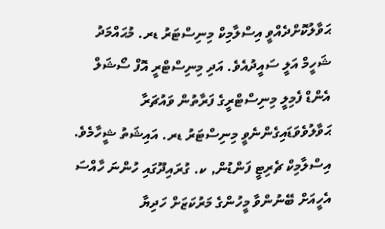ޙަވާލުކޮށްދެއްވީ އިސްލާމިކް މިނިސްޓަރު ޑރ. މުޙައްމަދު ޝަހީމް އަލީ ސައީދުއެވެ. އަދި މިނިސްޓްރީ އޮފް ސޯޝަލް އެންޑް ފެމިލީ މިނިސްޓްރީގެ ފަރާތުން ވައުޗަރާ ޙަވާލުވެވަޑައިގެންނެވީ މިނިސްޓަރު ޑރ. އައިޝަތު ޝީހާމެވެ.
އިސްލާމިކް ޗެރިޓީ ފަންޑުން, ކ. ގުރައިދޫގައި ހުންނަ ހާއްސަ އެހީއަށް ބޭނުންވާ މީހުންގެ މަރުކަޒަށް ހަދިޔާ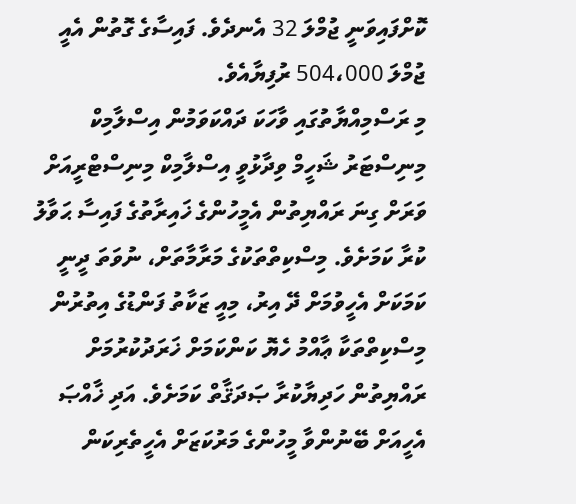ކޮށްފައިވަނީ ޖުމްލަ 32 އެނދެވެ. ފައިސާގެ ގޮތުން އެއީ ޖުމްލަ 504،000 ރުފިޔާއެވެ.
މި ރަސްމިއްޔާތުގައި ވާހަކަ ދައްކަވަމުން އިސްލާމިކް މިނިސްޓަރު ޝަހީމް ވިދާޅުވީ އިސްލާމިކް މިނިސްޓްރީއަށް ވަރަށް ގިނަ ރައްޔިތުން އެމީހުންގެ ޚައިރާތުގެ ފައިސާ ޙަވާލު ކުރާ ކަމަށެވެ. މިސްކިތްތަކުގެ މަރާމާތަށް، ނުވަތަ ދީނީ ކަމަކަށް އެހީވުމަށް ދޭ އިރު، މިއީ ޒަކާތު ފަންޑުގެ އިތުރުން މިސްކިތްތަކާ ޢާއްމު ހެޔޮ ކަންކަމަށް ޚަރަދުކުރުމަށް ރައްޔިތުން ހަދިޔާކުރާ ޞަދަޤާތް ކަމަށެވެ. އަދި ޚާއްޞަ އެހީއަށް ބޭނުންވާ މީހުންގެ މަރުކަޒަށް އެހީތެރިކަން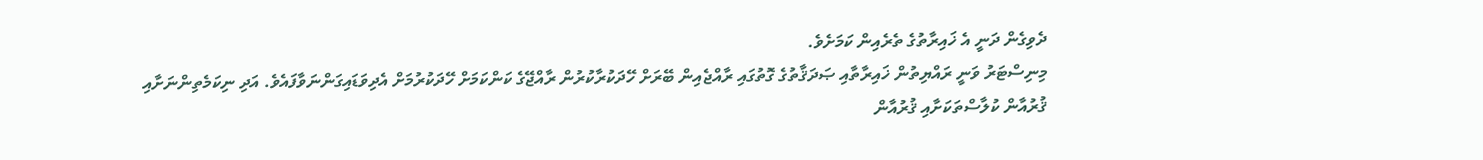ދެވިގެން ދަނީ އެ ޚައިރާތުގެ ތެރެއިން ކަމަށެވެ.
މިނިސްޓަރު ވަނީ ރައްޔިތުން ޚައިރާތާއި ޞަދަޤާތުގެ ގޮތުގައި ރާއްޖެއިން ބޭރަށް ހޭދަކުރާކުރުން ރާއްޖޭގެ ކަންކަމަށް ހޭދަކުރުމަށް އެދިވަޑައިގަންނަވާފައެވެ. އަދި ނިކަމެތިންނަށާއި ޤުރުއާން ކުލާސްތަކަށާއި ޤުރުއާން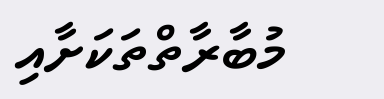މުބާރާތްތަކަށާއި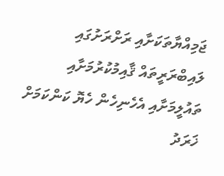ޖަމިއްޔާތަކަށާއި ރަށްރަށުގައި ލައިބްރަރީތައް ޤާއިމުކުރުމަށާއި ތައުލީމަށާއި އެހެނިހެން ހެޔޮ ކަންކަމަށް ޚަރަދު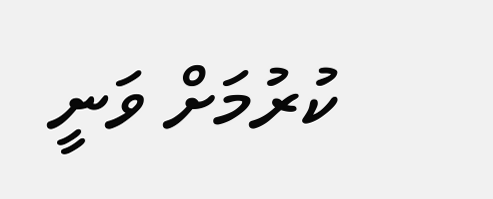ކުރުމަށް ވަނީ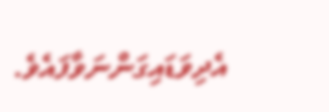އެދިވަޑައިގަންނަވާފައެވެ.